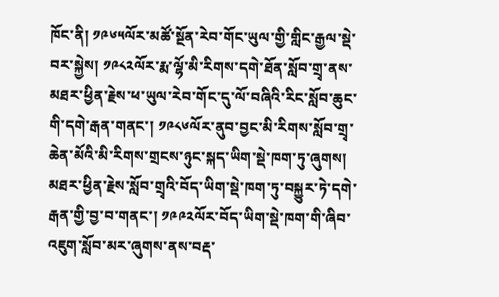ཁོང་ནི། ༡༩༦༥ལོར་མཚོ་སྔོན་རེབ་གོང་ཡུལ་གྱི་གླིང་རྒྱལ་སྡེ་བར་སྐྱེས། ༡༩༨༢ལོར་རྨ་ལྷོ་མི་རིགས་དགེ་ཐོན་སློབ་གྲྭ་ནས་མཐར་ཕྱིན་རྗེས་ཕ་ཡུལ་རེབ་གོང་དུ་ལོ་བཞིའི་རིང་སློབ་ཆུང་གི་དགེ་རྒན་གནང་། ༡༩༨༦ལོར་ནུབ་བྱང་མི་རིགས་སློབ་གྲྭ་ཆེན་མོའི་མི་རིགས་གྲངས་ཉུང་སྐད་ཡིག་སྡེ་ཁག་ཏུ་ཞུགས། མཐར་ཕྱིན་རྗེས་སློབ་གྲྭའི་བོད་ཡིག་སྡེ་ཁག་ཏུ་བསྐྱུར་ཏེ་དགེ་རྒན་གྱི་བྱ་བ་གནང་། ༡༩༩༢ལོར་བོད་ཡིག་སྡེ་ཁག་གི་ཞིབ་འཇུག་སློབ་མར་ཞུགས་ནས་བརྡ་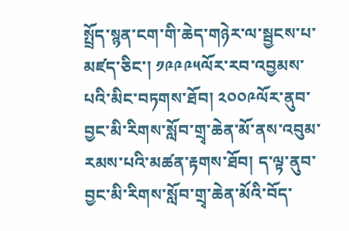སྤྲོད་སྙན་ངག་གི་ཆེད་གཉེར་ལ་སྦྱངས་པ་མཛད་ཅིང་། ༡༩༩༩༥ལོར་རབ་འབྱམས་པའི་མིང་བཏགས་ཐོབ། ༢༠༠༩ལོར་ནུབ་བྱང་མི་རིགས་སློབ་གྲྭ་ཆེན་མོ་ནས་འབུམ་རམས་པའི་མཚན་རྟགས་ཐོབ། ད་ལྟ་ནུབ་བྱང་མི་རིགས་སློབ་གྲྭ་ཆེན་མོའི་བོད་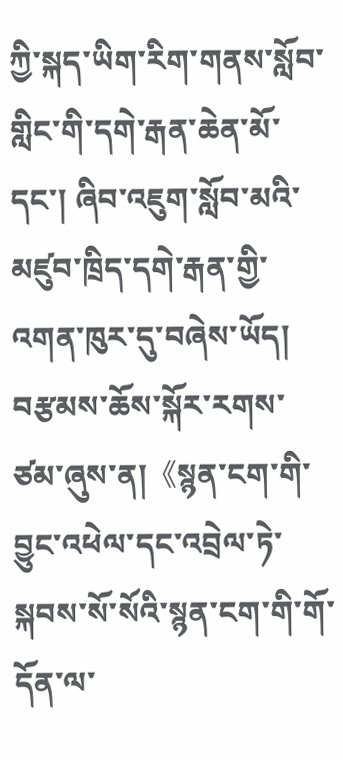ཀྱི་སྐད་ཡིག་རིག་གནས་སློབ་གླིང་གི་དགེ་རྒན་ཆེན་མོ་དང་། ཞིབ་འཇུག་སློབ་མའི་མཛུབ་ཁྲིད་དགེ་རྒན་གྱི་འགན་ཁུར་དུ་བཞེས་ཡོད། བརྩམས་ཆོས་སྐོར་རགས་ཙམ་ཞུས་ན།《སྙན་ངག་གི་བྱུང་འཕེལ་དང་འབྲེལ་ཏེ་སྐབས་སོ་སོའི་སྙན་ངག་གི་གོ་དོན་ལ་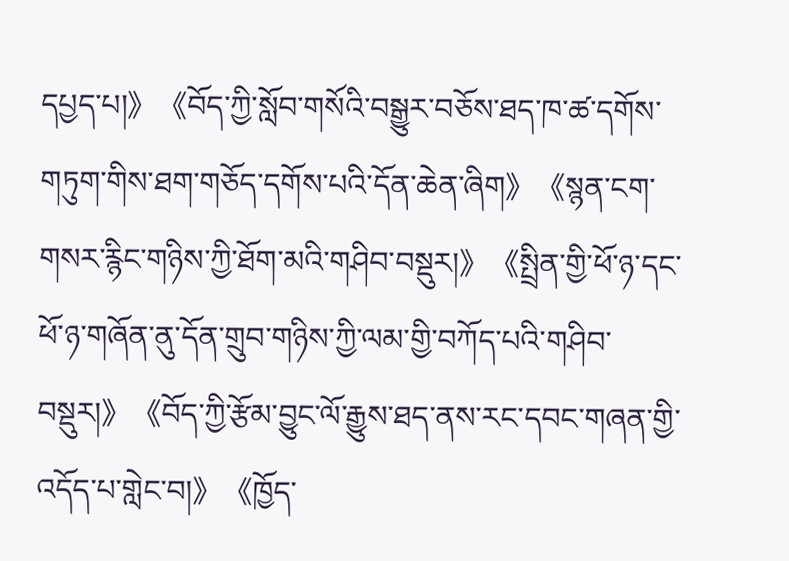དཔྱད་པ།》《བོད་ཀྱི་སློབ་གསོའི་བསྒྱུར་བཅོས་ཐད་ཁ་ཚ་དགོས་གཏུག་གིས་ཐག་གཅོད་དགོས་པའི་དོན་ཆེན་ཞིག》《སྙན་ངག་གསར་རྙིང་གཉིས་ཀྱི་ཐོག་མའི་གཤིབ་བསྡུར།》《སྤྲིན་གྱི་ཕོ་ཉ་དང་ཕོ་ཉ་གཞོན་ནུ་དོན་གྲུབ་གཉིས་ཀྱི་ལམ་གྱི་བཀོད་པའི་གཤིབ་བསྡུར།》《བོད་ཀྱི་རྩོམ་བྱུང་ལོ་རྒྱུས་ཐད་ནས་རང་དབང་གཞན་གྱི་འདོད་པ་གླེང་བ།》《ཁྱོད་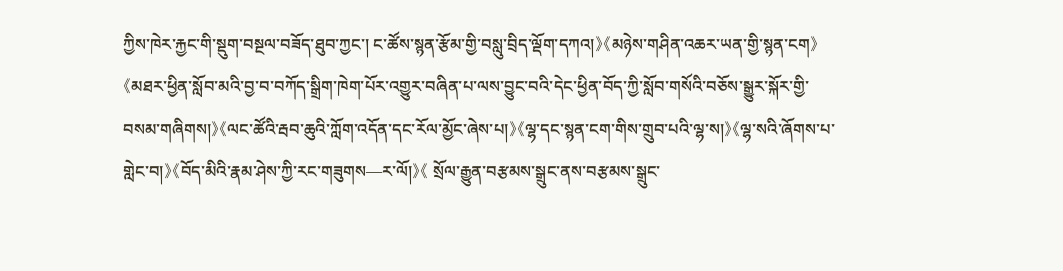ཀྱིས་ཁེར་རྐྱང་གི་སྡུག་བསྔལ་བཟོད་ཐུབ་ཀྱང་། ང་ཚོས་སྙན་རྩོམ་གྱི་བསླུ་བྲིད་ལྡོག་དཀའ།》《མཉེས་གཤིན་འཆར་ཡན་གྱི་སྙན་ངག》《མཐར་ཕྱིན་སློབ་མའི་བྱ་བ་བཀོད་སྒྲིག་ཁེག་པོར་འགྱུར་བཞིན་པ་ལས་བྱུང་བའི་དེང་ཕྱིན་བོད་ཀྱི་སློབ་གསོའི་བཅོས་སྒྱུར་སྐོར་གྱི་བསམ་གཞིགས།》《ལང་ཚོའི་རྦབ་ཆུའི་ཀློག་འདོན་དང་རོལ་མྱོང་ཞེས་པ།》《ལྷ་དང་སྙན་ངག་གིས་གྲུབ་པའི་ལྷ་ས།》《ལྷ་སའི་ཞོགས་པ་གླེང་བ།》《བོད་མིའི་རྣམ་ཤེས་ཀྱི་རང་གཟུགས—ར་ལོ།》《 སྲོལ་རྒྱུན་བརྩམས་སྒྲུང་ནས་བརྩམས་སྒྲུང་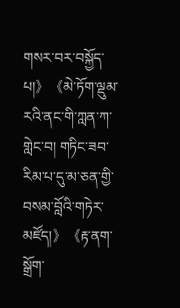གསར་བར་བསྐྱོད་པ།》《མེ་ཏོག་ལྡུམ་རའི་ནང་གི་ཀླན་ཀ་གླེང་བ། གཏིང་ཟབ་རིམ་པ་དུ་མ་ཅན་གྱི་བསམ་བློའི་གཏེར་མཛོད།》《རྟ་ནག་སྒྲོག་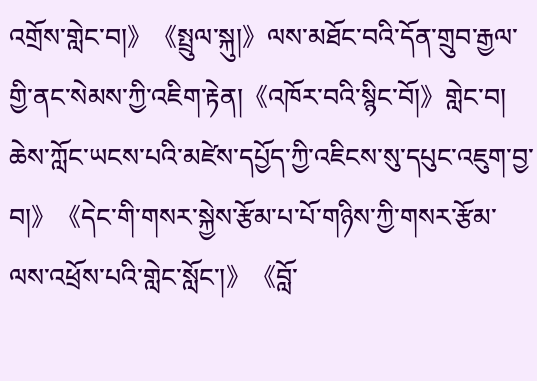འགྲོས་གླེང་བ།》《སྤྲུལ་སྐུ།》ལས་མཐོང་བའི་དོན་གྲུབ་རྒྱལ་གྱི་ནང་སེམས་ཀྱི་འཇིག་རྟེན།《འཁོར་བའི་སྙིང་བོ།》གླེང་བ། ཆེས་ཀློང་ཡངས་པའི་མཛེས་དཔྱོད་ཀྱི་འཇིངས་སུ་དཔུང་འཇུག་བྱ་བ།》《དེང་གི་གསར་སྐྱེས་རྩོམ་པ་པོ་གཉིས་ཀྱི་གསར་རྩོམ་ལས་འཕྲོས་པའི་གླེང་སློང་།》《བློ་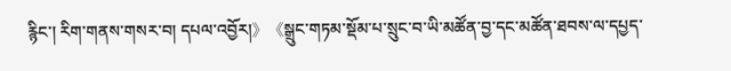རྙིང་། རིག་གནས་གསར་བ། དཔལ་འབྱོར།》《སྒྲུང་གཏམ་སྡོམ་པ་སྲུང་བ་ཡི་མཚོན་བྱ་དང་མཚོན་ཐབས་ལ་དཔྱད་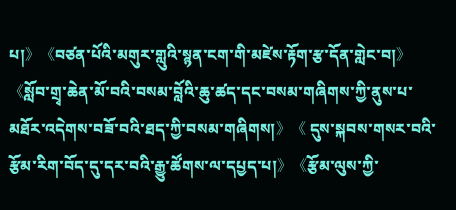པ།》《བཙན་པོའི་མགུར་གླུའི་སྙན་ངག་གི་མཛེས་རྟོག་རྩ་དོན་གླེང་བ།》《སློབ་གྲྭ་ཆེན་མོ་བའི་བསམ་བློའི་ཆུ་ཚད་དང་བསམ་གཞིགས་ཀྱི་ནུས་པ་མཐོར་འདེགས་བཟོ་བའི་ཐད་ཀྱི་བསམ་གཞིགས།》《 དུས་སྐབས་གསར་བའི་རྩོམ་རིག་བོད་དུ་དར་བའི་རྒྱུ་ཚོགས་ལ་དཔྱད་པ།》《རྩོམ་ལུས་ཀྱི་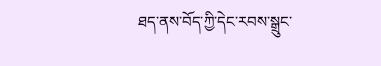ཐད་ནས་བོད་ཀྱི་དེང་རབས་སྒྲུང་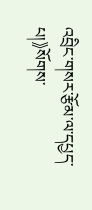འབྲིང་གསར་རྩོམ་ལ་དཔྱད་པ།》སོགས་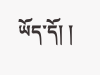ཡོད་དོ། །